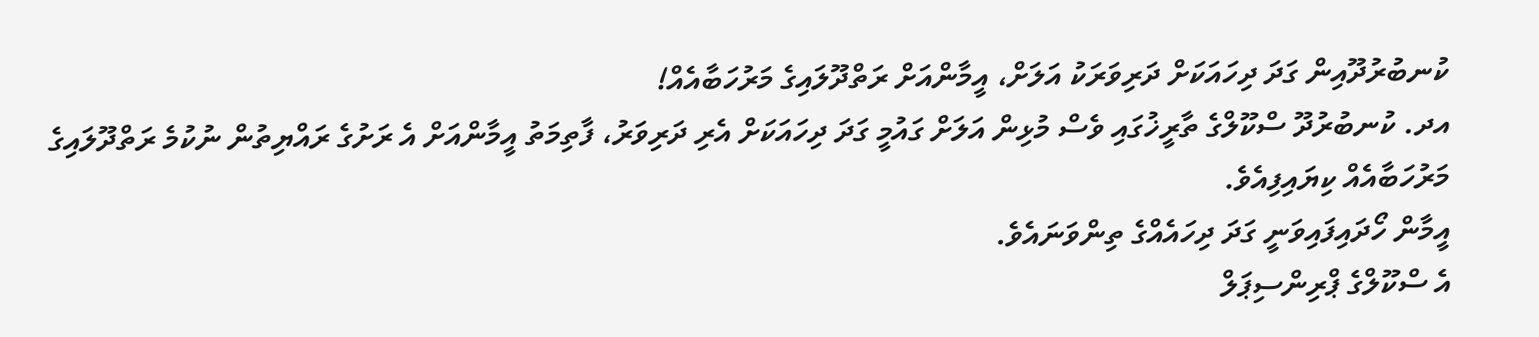ކުނބުރުދޫއިން ގަދަ ދިހައަކަށް ދަރިވަރަކު އަލަށް، އީމާންއަށް ރަތްދޫލައިގެ މަރުހަބާއެއް!
އދ. ކުނބުރުދޫ ސްކޫލްގެ ތާރީޚުގައި ވެސް މުޅިން އަލަށް ގައުމީ ގަދަ ދިހައަކަށް އެރި ދަރިވަރު، ފާތިމަތު އީމާންއަށް އެ ރަށުގެ ރައްޔިތުން ނުކުމެ ރަތްދޫލައިގެ މަރުހަބާއެއް ކިޔައިފިއެވެ.
އީމާން ހޯދައިފައިވަނީ ގަދަ ދިހައެއްގެ ތިންވަނައެވެ.
އެ ސްކޫލްގެ ޕްރިންސިޕަލް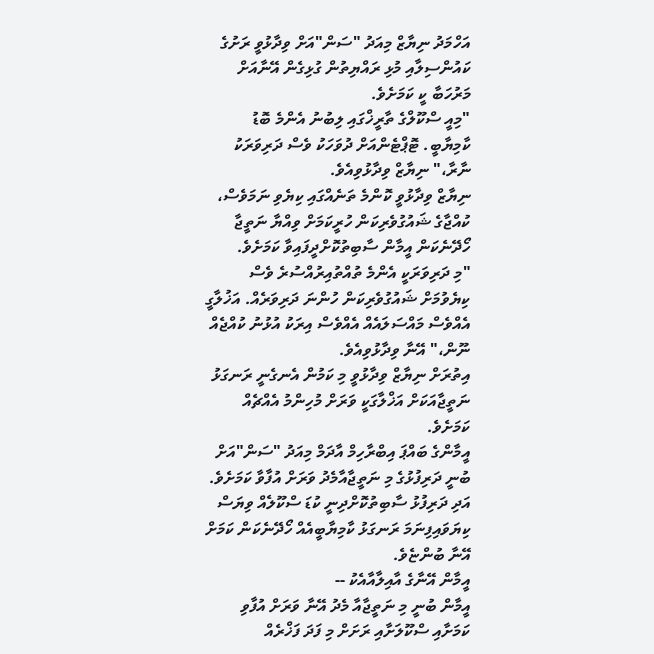އަހްމަދު ނިޔާޒް މިއަދު "ސަން"އަށް ވިދާޅުވީ ރަށުގެ ކައުންސިލާއި މުޅި ރައްޔިތުން ގުޅިގެން އޭނާއަށް މަރުހަބާ ކީ ކަމަށެވެ.
"މިއީ ސްކޫލްގެ ތާރީޚްގައި ލިބުނު އެންމެ ބޮޑު ކާމިޔާބީ. ޓޮޕްޓެންއަށް ދުވަހަކު ވެސް ދަރިވަރަކު ނާރާ،" ނިޔާޒް ވިދާޅުވިއެވެ.
ނިޔާޒް ވިދާޅުވީ ކޮންމެ ތަނެއްގައި ކިޔެވި ނަމަވެސް، ކުއްޖާގެ ޝައުގުވެރިކަން ހުރީކަމަށް ވިއްޔާ ނަތީޖާ ހޯދޭނެކަން އީމާން ސާބިތުކޮށްދީފައިވާ ކަމަށެވެ.
"މި ދަރިވަރަކީ އެންމެ ތުއްތުއިރުއްސުރެ ވެސް ކިޔެވުމަށް ޝައުގުވެރިކަން ހުންނަ ދަރިވަރެއް. އަޚުލާގީ އެއްވެސް މައްސަލައެއް އެއްވެސް އިރަކު އުޅުނު ކުއްޖެއް ނޫން،" އޭނާ ވިދާޅުވިއެވެ.
އިތުރަށް ނިޔާޒް ވިދާޅުވީ މި ކަމުން އެނގެނީ ރަނގަޅު ނަތީޖާއަކަށް އަޚްލާގަކީ ވަރަށް މުހިންމު އެއްޗެއް ކަމަށެވެ.
އީމާންގެ ބައްޕަ އިބްރާހިމް އާދަމް މިއަދު "ސަން"އަށް ބުނީ ދަރިފުޅުގެ މި ނަތީޖާއާމެދު ވަރަށް އުފާވާ ކަމަށެވެ. އަދި ދަރިފުޅު ސާބިތުކޮށްދިނީ ކުޑަ ސްކޫލެއް ވިޔަސް ކިޔަވައިފިނަމަ ރަނގަޅު ކާމިޔާބީއެއް ހޯދޭނެކަން ކަމަށް އޭނާ ބުންޏެވެ.
އީމާން އޭނާގެ އާއިލާއާއެކު --
އީމާން ބުނީ މި ނަތީޖާއާ މެދު އޭނާ ވަރަށް އުފާވި ކަމަށާއި ސްކޫލަށާއި ރަށަށް މި ފަދަ ފަޚްރެއް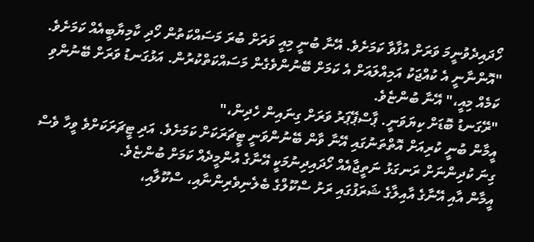ހޯދައިދެވުނީމަ ވަރަށް އުފާވާ ކަމަށެވެ. އޭނާ ބުނީ މިއީ ވަރަށް ބުރަ މަސައްކަތުން ހޯދި ކާމިޔާބީއެއް ކަމަށެވެ.
"އޮންނާނީ އެ ކުއްޖަކު އަމިއްލައަށް އެ ކަމަށް ބޭނުންވެގެން މަސައްކަތްކުރުން. އަޅުގަނޑު ވަރަށް ބޭނުންވި ކަމެއް މިއީ،" އޭނާ ބުންޏެވެ.
"ރޭގަނޑު ބޮޑަށް ކިޔަވަނީ. ޕާސްޕޭޕަރު ވަރަށް ގިނައިން ހެދިން،"
އީމާން ބުނީ ކުރިއަށް އޮތްތަނުގައި އޭނާ ވާން ބޭނުންވަނީ ޓީޗަރަކަށް ކަމަށެވެ. އަދި ޓީޗަރަކަށްވެ ވީހާ ވެސް ގިނަ ކުދިންނަށް ރަނގަޅު ނަތީޖާއެއް ހޯދައިދިނުމަކީ އޭނާގެ އުންމީދެއް ކަމަށް ބުންޏެވެ.
އީމާން އާއި އޭނާގެ އާއިލާގެ ޝަރަފުގައި ރަށު ސްކޫލްގެ ބެލެނިވެރިންނާއި، ސްކޫލާއި،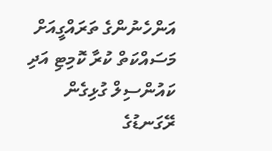އަންހެނުންގެ ތަރައްގީއަށް މަސައްކަތް ކުރާ ކޮމިޓި އަދި ކައުންސިލް ގުޅިގެން ރޭގަނޑުގެ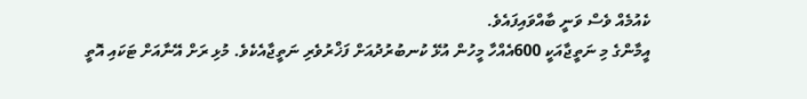ކެއުމެއް ވެސް ވަނީ ބާއްވައިފައެވެ.
އީމާންގެ މި ނަތީޖާއަކީ 600އެއްހާ މީހުން އުޅޭ ކުނބުރުދުއަށް ފަޚްރުވެރި ނަތީޖާއެކެވެ. މުޅި ރަށް އޭނާއަށް ޓަކައި އޮތީ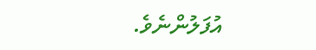އުފަލުންނެވެ.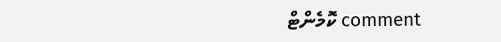comment ކޮމެންޓް